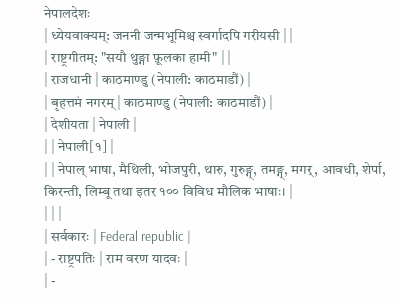नेपालदेशः
| ध्येयवाक्यम्: जननी जन्मभूमिश्च स्वर्गादपि गरीयसी | |
| राष्ट्रगीतम्: "सयौ थुङ्गा फ़ूलका हामी" | |
| राजधानी | काठमाण्डु (नेपाली: काठमाडौं) |
| बृहत्तमं नगरम् | काठमाण्डु (नेपाली: काठमाडौं) |
| देशीयता | नेपाली |
| | नेपाली[१] |
| | नेपाल् भाषा, मैथिली, भोजपुरी, थारु, गुरुङ्ग्, तमङ्ग्, मगर्, आवधी, शेर्पा, किरन्ती, लिम्बू तथा इतर १०० विविध मौलिक भाषाः। |
| | |
| सर्वकारः | Federal republic |
| - राष्ट्रपतिः | राम वरण यादवः |
| -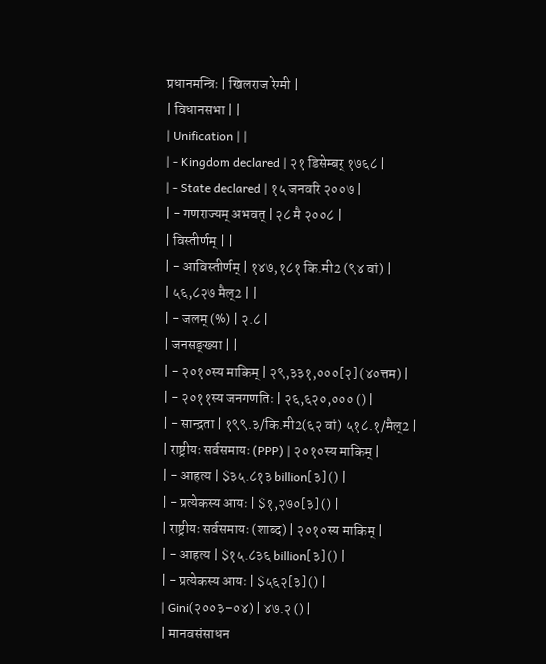प्रधानमन्त्रिः | खिलराज रेग्मी |
| विधानसभा | |
| Unification | |
| - Kingdom declared | २१ डिसेम्बर् १७६८ |
| - State declared | १५ जनवरि २००७ |
| - गणराज्यम् अभवत् | २८ मै २००८ |
| विस्तीर्णम् | |
| - आविस्तीर्णम् | १४७,१८१ कि.मी2 (९४ वां) |
| ५६,८२७ मैल्2 | |
| - जलम् (%) | २.८ |
| जनसङ्ख्या | |
| - २०१०स्य माकिम् | २९,३३१,०००[२] (४०त्तम) |
| - २०११स्य जनगणतिः | २६,६२०,००० () |
| - सान्द्रता | १९९.३/कि.मी2(६२ वां) ५१८.१/मैल्2 |
| राष्ट्रीयः सर्वसमायः (PPP) | २०१०स्य माकिम् |
| - आहत्य | $३५.८१३ billion[३] () |
| - प्रत्येकस्य आयः | $१,२७०[३] () |
| राष्ट्रीयः सर्वसमायः (शाब्द) | २०१०स्य माकिम् |
| - आहत्य | $१५.८३६ billion[३] () |
| - प्रत्येकस्य आयः | $५६२[३] () |
| Gini(२००३–०४) | ४७.२ () |
| मानवसंसाधन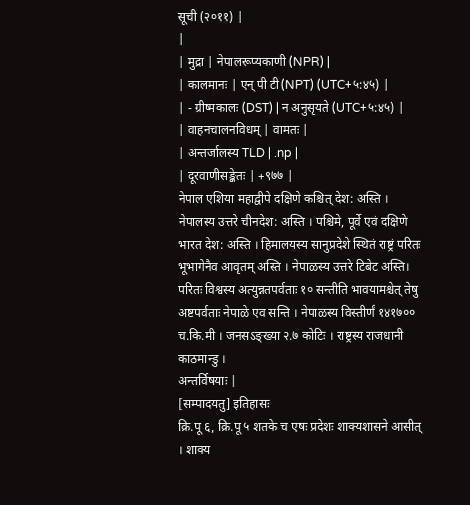सूची (२०११) |
|
| मुद्रा | नेपालरूप्यकाणी (NPR) |
| कालमानः | एन् पी टी(NPT) (UTC+५:४५) |
| - ग्रीष्मकालः (DST) | न अनुसृयते (UTC+५:४५) |
| वाहनचालनविधम् | वामतः |
| अन्तर्जालस्य TLD | .np |
| दूरवाणीसङ्केतः | +९७७ |
नेपाल एशिया महाद्वीपे दक्षिणे कश्चित् देश: अस्ति । नेपालस्य उत्तरे चीनदेश: अस्ति । पश्चिमे, पूर्वे एवं दक्षिणे भारत देश: अस्ति । हिमालयस्य सानुप्रदेशे स्थितं राष्ट्रं परितः भूभागेनैव आवृतम् अस्ति । नेपाळस्य उत्तरे टिबेट अस्ति। परितः विश्वस्य अत्युन्नतपर्वताः १० सन्तीति भावयामश्चेत् तेषु अष्टपर्वताः नेपाळे एव सन्ति । नेपाळस्य विस्तीर्णं १४१७०० च.कि.मी । जनसऽङ्ख्या २.७ कोटिः । राष्ट्रस्य राजधानी काठमान्डु ।
अन्तर्विषयाः |
[सम्पादयतु] इतिहासः
क्रि.पू ६, क्रि.पू ५ शतके च एषः प्रदेशः शाक्यशासने आसीत् । शाक्य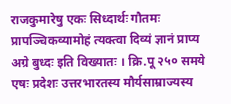राजकुमारेषु एकः सिध्दार्थः गौतमः प्रापञ्चिकव्यामोहं त्यक्त्वा दिव्यं ज्ञानं प्राप्य अग्रे बुध्दः इति विख्यातः । क्रि.पू २५० समये एषः प्रदेशः उत्तरभारतस्य मौर्यसाम्राज्यस्य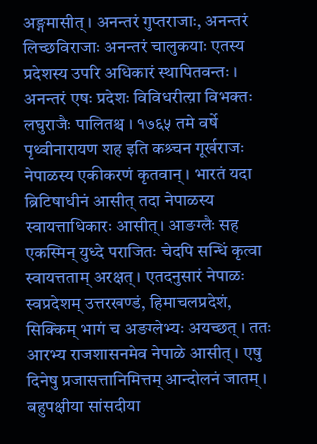अङ्गमासीत् । अनन्तरं गुप्तराजाः, अनन्तरं लिच्छविराजाः अनन्तरं चालुकयाः एतस्य प्रदेशस्य उपरि अधिकारं स्थापितवन्तः । अनन्तरं एषः प्रदेशः विविधरीत्य़ा विभक्तः लघुराजैः पालितश्च । १७६५ तमे वर्षे पृथ्वीनारायण शह इति कश्र्चन गूर्खराजः नेपाळस्य एकीकरणं कृतवान् । भारतं यदा ब्रिटिषाधीनं आसीत् तदा नेपाळस्य स्वायत्ताधिकारः आसीत्। आङग्लैः सह एकस्मिन् युध्दे पराजितः चेदपि सन्धिं कृत्वा स्वायत्तताम् अरक्षत् । एतदनुसारं नेपाळः स्वप्रदेशम् उत्तरखण्डं, हिमाचलप्रदेशं, सिक्किम् भागं च अङग्लेभ्यः अयच्छत् । ततः आरभ्य राजशासनमेव नेपाळे आसीत् । एषु दिनेषु प्रजासत्तानिमित्तम् आन्दोलनं जातम् । बहुपक्षीया सांसदीया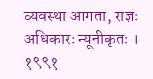व्यवस्था आगता, राज्ञः अधिकारः न्यूनीकृतः । १९९१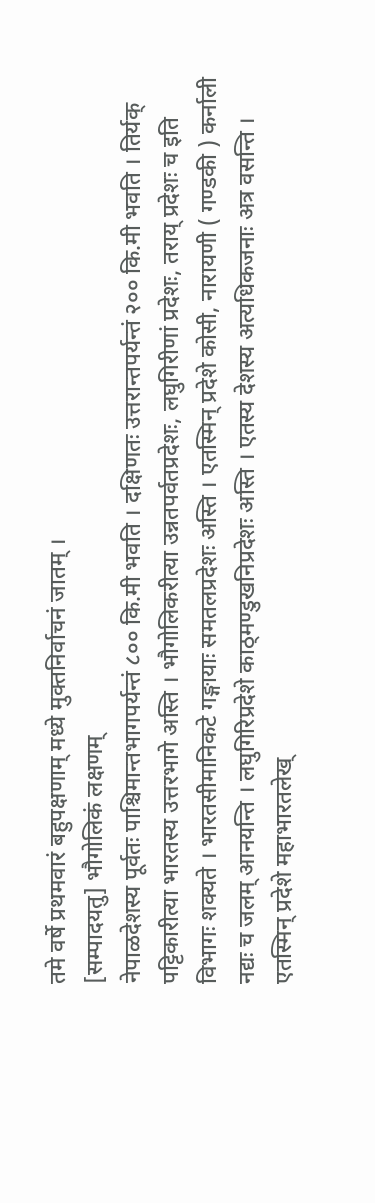तमे वर्षे प्रथमवारं बहुपक्षणाम् मध्ये मुक्तनिर्वाचनं जातम् ।
[सम्पादयतु] भौगोलिकं लक्षणम्
नेपाळदेशस्य पूर्वतः पाश्चिमान्तभागपर्यन्तं ८०० कि.मी भवति । दक्षिणतः उत्तरान्तपर्यन्तं २०० कि.मी भवति । तिर्यक् पट्टिकारीत्या भारतस्य उत्तरभागे अस्ति । भौगोलिकरीत्या उन्नतपर्वतप्रदेशः, लघुगिरीणां प्रदेशः, तराय् प्रदेशः च इति विभागः शक्यते । भारतसीमानिकटे गङ्गायाः समतलप्रदेशः अस्ति । एतस्मिन् प्रदेशे कोसी, नारायणी ( गण्डकी ) कर्नाली नद्यः च जलम् आनयन्ति । लघुगिरिप्रदेशे काठ्मण्डुखनिप्रदेशः अस्ति । एतस्य देशस्य अत्यधिकजनाः अत्र वसन्ति । एतस्मिन् प्रदेशे महाभारतलेख्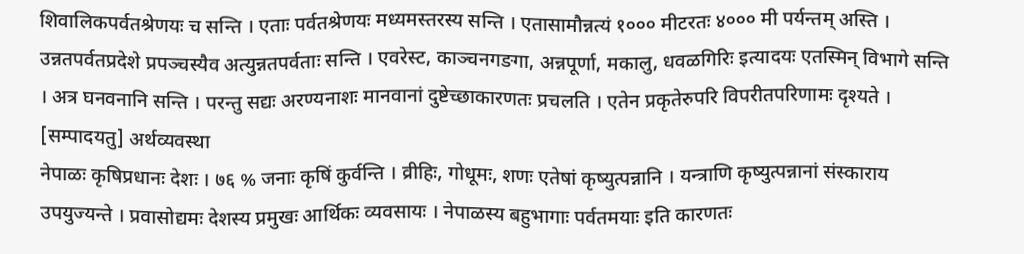शिवालिकपर्वतश्रेणयः च सन्ति । एताः पर्वतश्रेणयः मध्यमस्तरस्य सन्ति । एतासामौन्नत्यं १००० मीटरतः ४००० मी पर्यन्तम् अस्ति ।
उन्नतपर्वतप्रदेशे प्रपञ्चस्यैव अत्युन्नतपर्वताः सन्ति । एवरेस्ट, काञ्चनगङगा, अन्नपूर्णा, मकालु, धवळगिरिः इत्यादयः एतस्मिन् विभागे सन्ति । अत्र घनवनानि सन्ति । परन्तु सद्यः अरण्यनाशः मानवानां दुष्टेच्छाकारणतः प्रचलति । एतेन प्रकृतेरुपरि विपरीतपरिणामः दृश्यते ।
[सम्पादयतु] अर्थव्यवस्था
नेपाळः कृषिप्रधानः देशः । ७६ % जनाः कृषिं कुर्वन्ति । व्रीहिः, गोधूमः, शणः एतेषां कृष्युत्पन्नानि । यन्त्राणि कृष्युत्पन्नानां संस्काराय उपयुज्यन्ते । प्रवासोद्यमः देशस्य प्रमुखः आर्थिकः व्यवसायः । नेपाळस्य बहुभागाः पर्वतमयाः इति कारणतः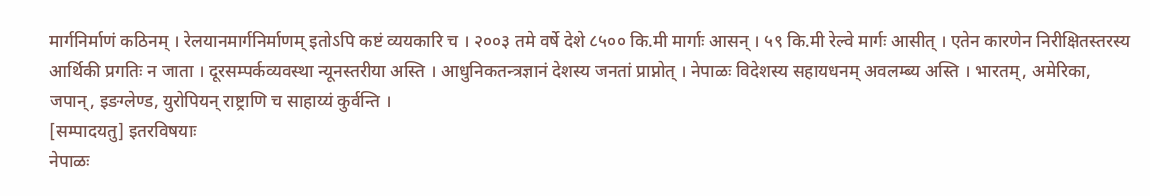मार्गनिर्माणं कठिनम् । रेलयानमार्गनिर्माणम् इतोऽपि कष्टं व्ययकारि च । २००३ तमे वर्षे देशे ८५०० कि.मी मार्गाः आसन् । ५९ कि.मी रेल्वे मार्गः आसीत् । एतेन कारणेन निरीक्षितस्तरस्य आर्थिकी प्रगतिः न जाता । दूरसम्पर्कव्यवस्था न्यूनस्तरीया अस्ति । आधुनिकतन्त्रज्ञानं देशस्य जनतां प्राप्नोत् । नेपाळः विदेशस्य सहायधनम् अवलम्ब्य अस्ति । भारतम्, अमेरिका, जपान्, इङग्लेण्ड, युरोपियन् राष्ट्राणि च साहाय्यं कुर्वन्ति ।
[सम्पादयतु] इतरविषयाः
नेपाळः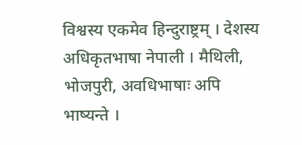विश्वस्य एकमेव हिन्दुराष्ट्रम् । देशस्य अधिकृतभाषा नेपाली । मैथिली, भोजपुरी, अवधिभाषाः अपि भाष्यन्ते ।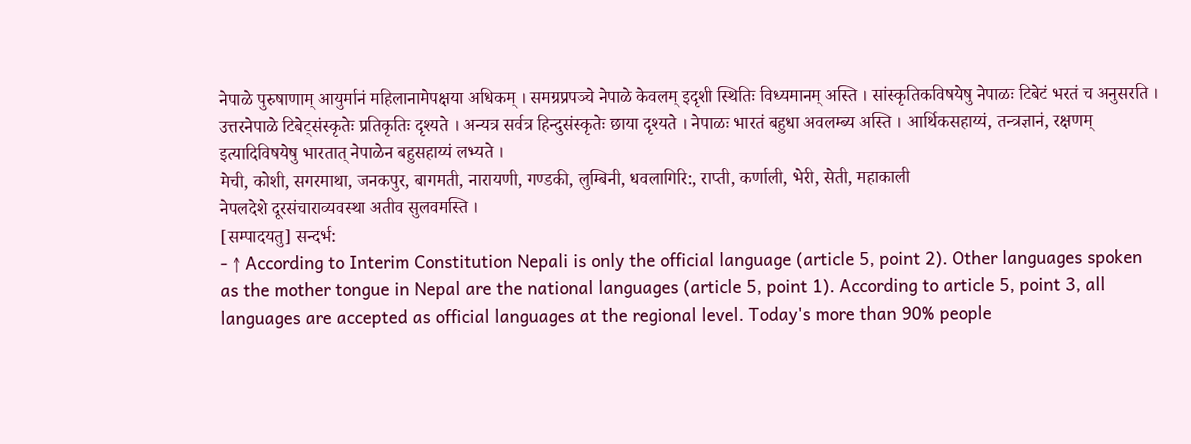नेपाळे पुरुषाणाम् आयुर्मानं महिलानामेपक्षया अधिकम् । समग्रप्रपञ्चे नेपाळे केवलम् इदृशी स्थितिः विध्यमानम् अस्ति । सांस्कृतिकविषयेषु नेपाळः टिबेटं भरतं च अनुसरति । उत्तरनेपाळे टिबेट्संस्कृतेः प्रतिकृतिः दृश्यते । अन्यत्र सर्वत्र हिन्दुसंस्कृतेः छाया दृश्यते । नेपाळः भारतं बहुधा अवलम्ब्य अस्ति । आर्थिकसहाय्यं, तन्त्रज्ञानं, रक्षणम् इत्यादिविषयेषु भारतात् नेपाळेन बहुसहाय्यं लभ्यते ।
मेची, कोशी, सगरमाथा, जनकपुर, बागमती, नारायणी, गण्डकी, लुम्बिनी, धवलागिरि:, राप्ती, कर्णाली, भेरी, सेती, महाकाली
नेपलदेशे दूरसंचाराव्यवस्था अतीव सुलवमस्ति ।
[सम्पादयतु] सन्दर्भ:
- ↑ According to Interim Constitution Nepali is only the official language (article 5, point 2). Other languages spoken as the mother tongue in Nepal are the national languages (article 5, point 1). According to article 5, point 3, all languages are accepted as official languages at the regional level. Today's more than 90% people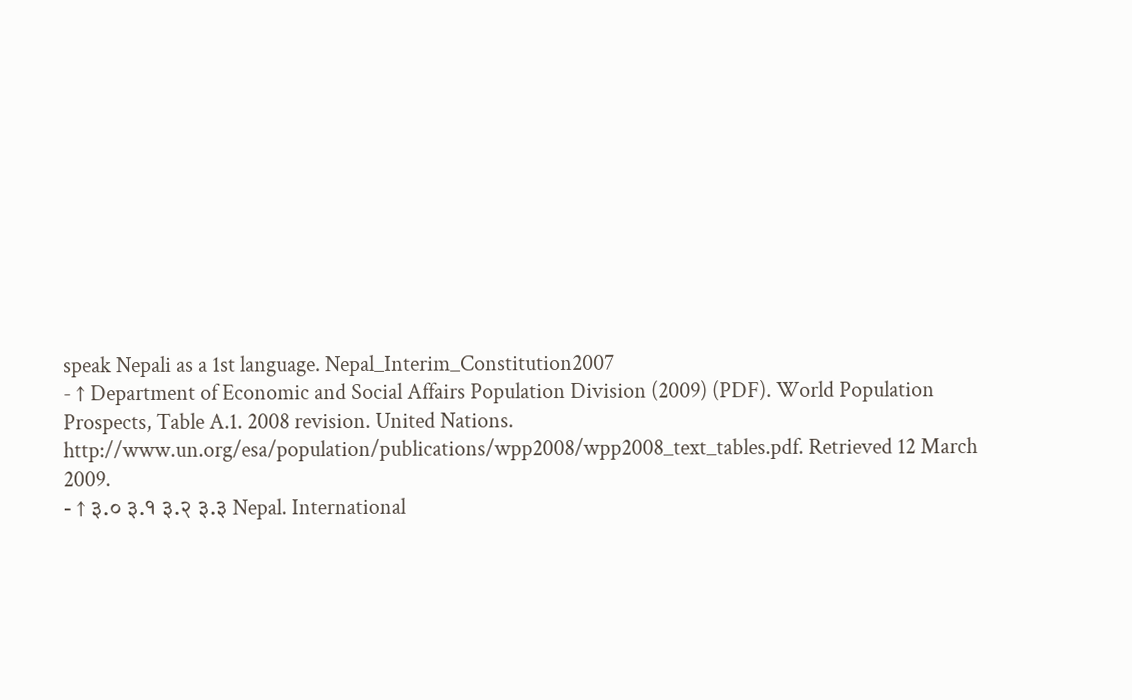speak Nepali as a 1st language. Nepal_Interim_Constitution2007
- ↑ Department of Economic and Social Affairs Population Division (2009) (PDF). World Population Prospects, Table A.1. 2008 revision. United Nations. http://www.un.org/esa/population/publications/wpp2008/wpp2008_text_tables.pdf. Retrieved 12 March 2009.
- ↑ ३.० ३.१ ३.२ ३.३ Nepal. International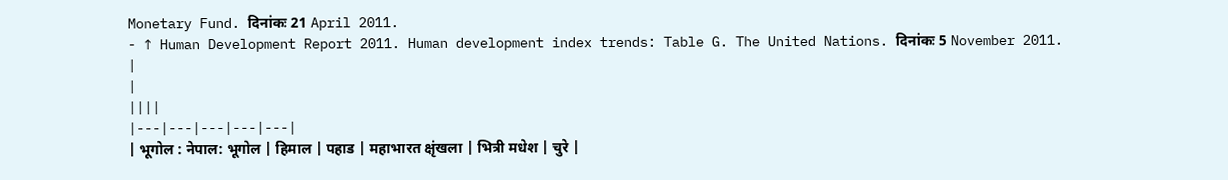Monetary Fund. दिनांकः 21 April 2011.
- ↑ Human Development Report 2011. Human development index trends: Table G. The United Nations. दिनांकः 5 November 2011.
|
|
||||
|---|---|---|---|---|
| भूगोल : नेपाल: भूगोल | हिमाल | पहाड | महाभारत क्षृंखला | भित्री मधेश | चुरे |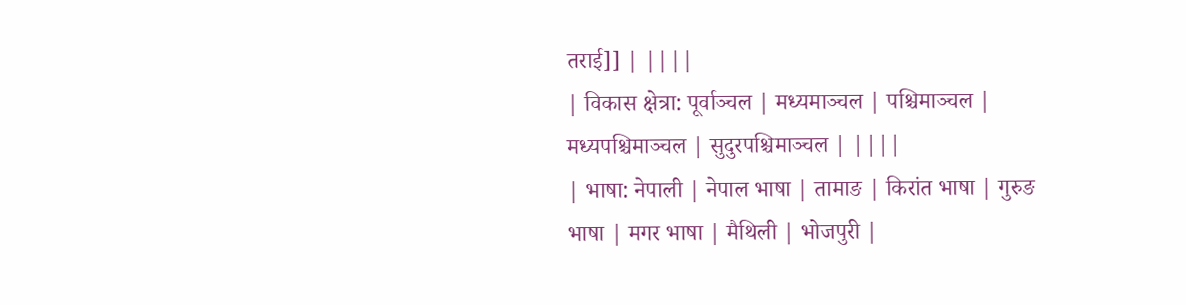तराई]] | ||||
| विकास क्षेत्रा: पूर्वाञ्चल | मध्यमाञ्चल | पश्चिमाञ्चल | मध्यपश्चिमाञ्चल | सुदुरपश्चिमाञ्चल | ||||
| भाषा: नेपाली | नेपाल भाषा | तामाङ | किरांत भाषा | गुरुङ भाषा | मगर भाषा | मैथिली | भोजपुरी |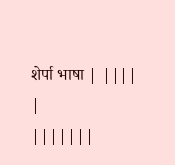शेर्पा भाषा | ||||
|
|||||||